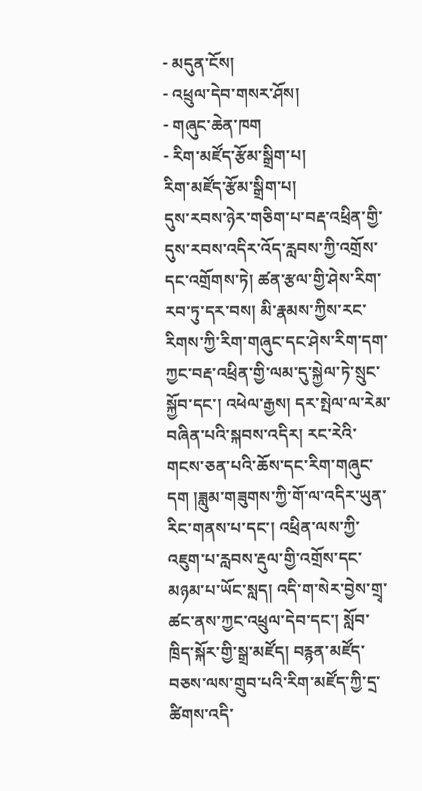- མདུན་ངོས།
- འཕྲུལ་དེབ་གསར་ཤོས།
- གཞུང་ཆེན་ཁག
- རིག་མཛོད་རྩོམ་སྒྲིག་པ།
རིག་མཛོད་རྩོམ་སྒྲིག་པ།
དུས་རབས་ཉེར་གཅིག་པ་བརྡ་འཕྲིན་གྱི་དུས་རབས་འདིར་འོད་རླབས་ཀྱི་འགྲོས་དང་འགྲོགས་ཏེ། ཚན་རྩལ་གྱི་ཤེས་རིག་རབ་ཏུ་དར་བས། མི་རྣམས་ཀྱིས་རང་རིགས་ཀྱི་རིག་གཞུང་དང་ཤེས་རིག་དག་ཀྱང་བརྡ་འཕྲིན་གྱི་ལམ་དུ་སྐྱེལ་ཏེ་སྲུང་སྐྱོབ་དང་། འཕེལ་རྒྱས། དར་སྤེལ་ལ་རེམ་བཞིན་པའི་སྐབས་འདིར། རང་རེའི་གངས་ཅན་པའི་ཆོས་དང་རིག་གཞུང་དག །ཟླུམ་གཟུགས་ཀྱི་གོ་ལ་འདིར་ཡུན་རིང་གནས་པ་དང་། འཕྲིན་ལས་ཀྱི་འཇུག་པ་རླབས་རྡུལ་གྱི་འགྲོས་དང་མཉམ་པ་ཡོང་སླད། འདི་ག་སེར་བྱེས་གྲྭ་ཚང་ནས་ཀྱང་འཕྲུལ་དེབ་དང་། སློབ་ཁྲིད་སྐོར་གྱི་སྒྲ་མཛོད། བརྙན་མཛོད་བཅས་ལས་གྲུབ་པའི་རིག་མཛོད་ཀྱི་དྲ་ཚིགས་འདི་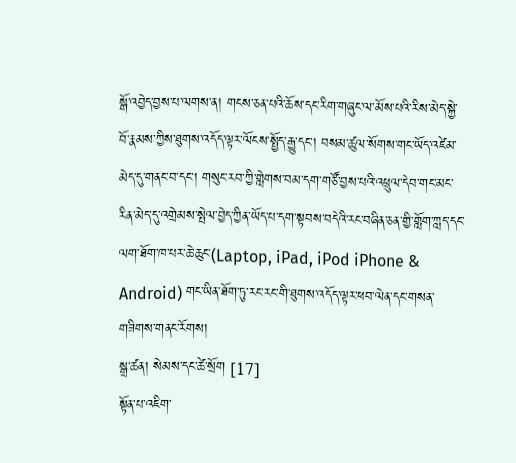སྒོ་འབྱེད་བྱས་པ་ལགས་ན། གངས་ཅན་པའི་ཆོས་དང་རིག་གཞུང་ལ་མོས་པའི་རིས་མེད་སྐྱེ་བོ་རྣམས་ཀྱིས་ཐུགས་འདོད་ལྟར་ལོངས་སྤྱོད་རྒྱུ་དང་། བསམ་ཚུལ་སོགས་གང་ཡོད་འཛེམ་མེད་དུ་གནང་བ་དང་། གསུང་རབ་ཀྱི་གླེགས་བམ་དག་གཙོ་བྱས་པའི་འཕྲུལ་དེབ་གང་མང་རིན་མེད་དུ་འགྲེམས་སྤེལ་བྱེད་ཀྱིན་ཡོད་པ་དག་སྟབས་བདེའི་རང་བཞིན་ཅན་གྱི་གློག་ཀླད་དང་ལག་ཐོག་ཁ་པར་ཆེ་ཆུང་(Laptop, iPad, iPod iPhone & Android) གང་ཡིན་ཐོག་ཏུ་རང་རང་གི་ཐུགས་འདོད་ལྟར་ཕབ་ལེན་དང་གསན་གཟིགས་གནང་རོགས།
སྒྲ་ཚན། སེམས་དང་ཚེ་སྲོག [17]
སྟོན་པ་འཇིག་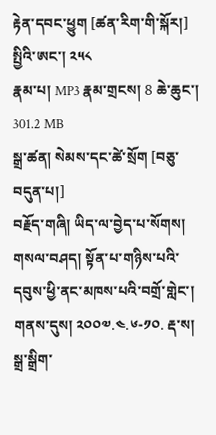རྟེན་དབང་ཕྱུག [ཚན་རིག་གི་སྐོར།] སྤྱིའི་ཨང་། ༢༥༨
རྣམ་པ། MP3 རྣམ་གྲངས། 8 ཆེ་ཆུང་། 301.2 MB
སྒྲ་ཚན། སེམས་དང་ཚེ་སྲོག [བཅུ་བདུན་པ།]
བརྗོད་གཞི། ཡིད་ལ་བྱེད་པ་སོགས།
གསལ་བཤད། སྟོན་པ་གཉིས་པའི་དབུས་ཕྱི་ནང་མཁས་པའི་བགྲོ་གླེང་།
གནས་དུས། ༢༠༠༧.༤.༦-༡༠. རྡ་ས།
སྒྲ་སྒྲིག་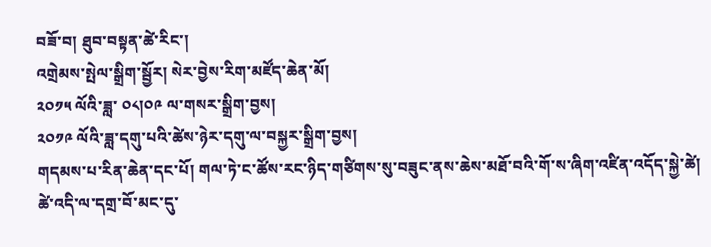བཟོ་བ། ཐུབ་བསྟན་ཚེ་རིང་།
འགྲེམས་སྤེལ་སྒྲིག་སྦྱོར། སེར་བྱེས་རིག་མཛོད་ཆེན་མོ།
༢༠༡༥ ལོའི་ཟླ་ ༠༨།༠༩ ལ་གསར་སྒྲིག་བྱས།
༢༠༡༩ ལོའི་ཟླ་དགུ་པའི་ཚེས་ཉེར་དགུ་ལ་བསྐྱར་སྒྲིག་བྱས།
གདམས་པ་རིན་ཆེན་དང་པོ། གལ་ཏེ་ང་ཚོས་རང་ཉིད་གཙིགས་སུ་བཟུང་ནས་ཆེས་མཐོ་བའི་གོ་ས་ཞིག་འཛིན་འདོད་སྐྱེ་ཚེ། ཚེ་འདི་ལ་དགྲ་བོ་མང་དུ་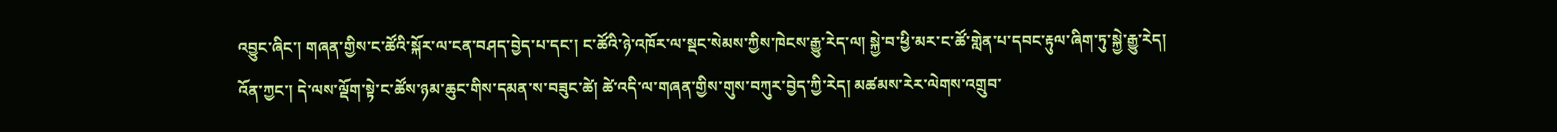འབྱུང་ཞིང་། གཞན་གྱིས་ང་ཚོའི་སྐོར་ལ་ངན་བཤད་བྱེད་པ་དང་། ང་ཚོའི་ཉེ་འཁོར་ལ་སྡང་སེམས་ཀྱིས་ཁེངས་རྒྱུ་རེད་ལ། སྐྱེ་བ་ཕྱི་མར་ང་ཚོ་གླེན་པ་དབང་རྟུལ་ཞིག་ཏུ་སྐྱེ་རྒྱུ་རེད། འོན་ཀྱང་། དེ་ལས་ལྡོག་སྟེ་ང་ཚོས་ཉམ་ཆུང་གིས་དམན་ས་བཟུང་ཚེ། ཚེ་འདི་ལ་གཞན་གྱིས་གུས་བཀུར་བྱེད་ཀྱི་རེད། མཚམས་རེར་ལེགས་འགྲུབ་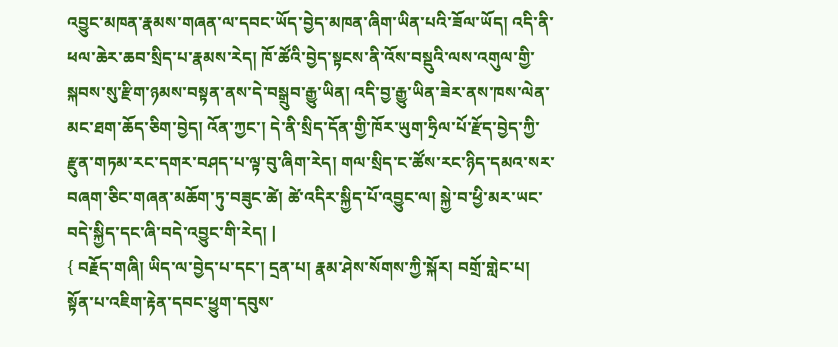འབྱུང་མཁན་རྣམས་གཞན་ལ་དབང་ཡོད་བྱེད་མཁན་ཞིག་ཡིན་པའི་ཟོལ་ཡོད། འདི་ནི་ཕལ་ཆེར་ཆབ་སྲིད་པ་རྣམས་རེད། ཁོ་ཚོའི་བྱེད་སྟངས་ནི་འོས་བསྡུའི་ལས་འགུལ་གྱི་སྐབས་སུ་རྫིག་ཉམས་བསྟན་ནས་དེ་བསྒྲུབ་རྒྱུ་ཡིན། འདི་བྱ་རྒྱུ་ཡིན་ཟེར་ནས་ཁས་ལེན་མང་ཐག་ཆོད་ཅིག་བྱེད། འོན་ཀྱང་། དེ་ནི་སྲིད་དོན་གྱི་ཁོར་ཡུག་ཧྲིལ་པོ་རྫོད་བྱེད་ཀྱི་རྫུན་གཏམ་རང་དགར་བཤད་པ་ལྟ་བུ་ཞིག་རེད། གལ་སྲིད་ང་ཚོས་རང་ཉིད་དམའ་སར་བཞག་ཅིང་གཞན་མཆོག་ཏུ་བཟུང་ཚེ། ཚེ་འདིར་སྐྱིད་པོ་འབྱུང་ལ། སྐྱེ་བ་ཕྱི་མར་ཡང་བདེ་སྐྱིད་དང་ཞི་བདེ་འབྱུང་གི་རེད། |
{ བརྗོད་གཞི། ཡིད་ལ་བྱེད་པ་དང་། དྲན་པ། རྣམ་ཤེས་སོགས་ཀྱི་སྐོར། བགྲོ་གླེང་པ། སྟོན་པ་འཇིག་རྟེན་དབང་ཕྱུག་དབུས་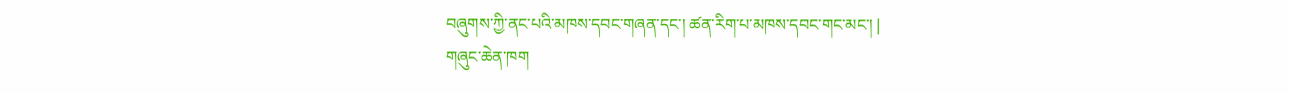བཞུགས་ཀྱི་ནང་པའི་མཁས་དབང་གཞན་དང་། ཚན་རིག་པ་མཁས་དབང་གང་མང་། |
གཞུང་ཆེན་ཁག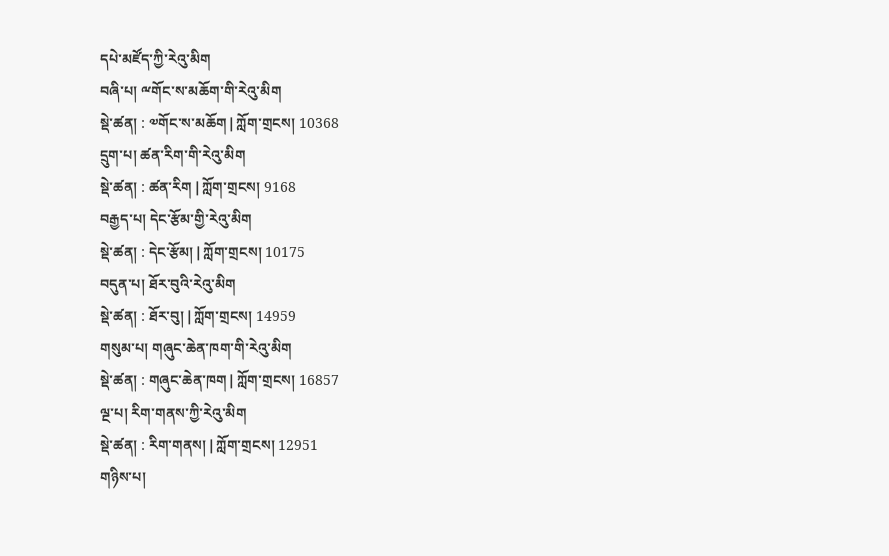དཔེ་མཛོད་ཀྱི་རེའུ་མིག
བཞི་པ། ྋགོང་ས་མཆོག་གི་རེའུ་མིག
སྡེ་ཚན། : ༧གོང་ས་མཆོག | ཀློག་གྲངས། 10368
དྲུག་པ། ཚན་རིག་གི་རེའུ་མིག
སྡེ་ཚན། : ཚན་རིག | ཀློག་གྲངས། 9168
བརྒྱད་པ། དེང་རྩོམ་གྱི་རེའུ་མིག
སྡེ་ཚན། : དེང་རྩོམ། | ཀློག་གྲངས། 10175
བདུན་པ། ཐོར་བུའི་རེའུ་མིག
སྡེ་ཚན། : ཐོར་བུ། | ཀློག་གྲངས། 14959
གསུམ་པ། གཞུང་ཆེན་ཁག་གི་རེའུ་མིག
སྡེ་ཚན། : གཞུང་ཆེན་ཁག | ཀློག་གྲངས། 16857
ལྔ་པ། རིག་གནས་ཀྱི་རེའུ་མིག
སྡེ་ཚན། : རིག་གནས། | ཀློག་གྲངས། 12951
གཉིས་པ།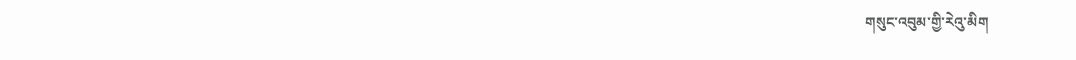གསུང་འབུམ་གྱི་རེའུ་མིག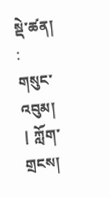སྡེ་ཚན། : གསུང་འབུམ། | ཀློག་གྲངས།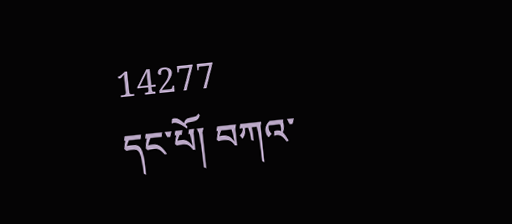14277
དང་པོ། བཀའ་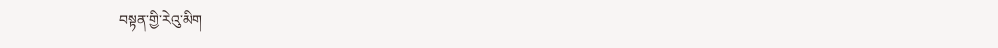བསྟན་གྱི་རེའུ་མིག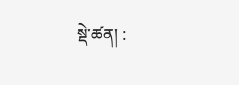སྡེ་ཚན། :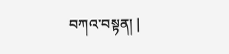བཀའ་བསྟན། |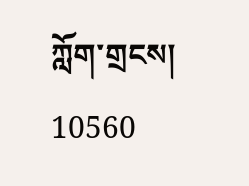ཀློག་གྲངས། 10560